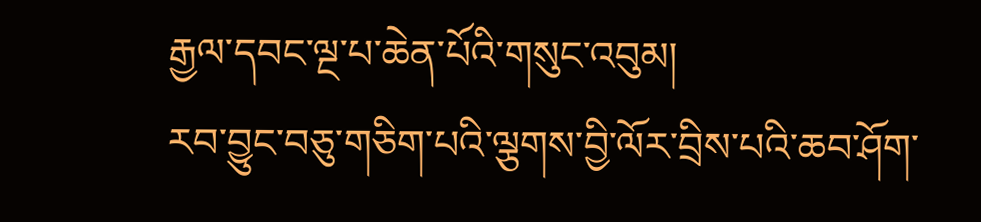རྒྱལ་དབང་ལྔ་པ་ཆེན་པོའི་གསུང་འབུམ།
རབ་བྱུང་བཅུ་གཅིག་པའི་ལྕགས་བྱི་ལོར་བྲིས་པའི་ཆབ་ཤོག་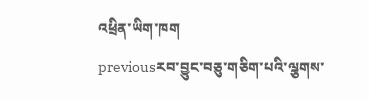འཕྲིན་ཡིག་ཁག
previousརབ་བྱུང་བཅུ་གཅིག་པའི་ལྕགས་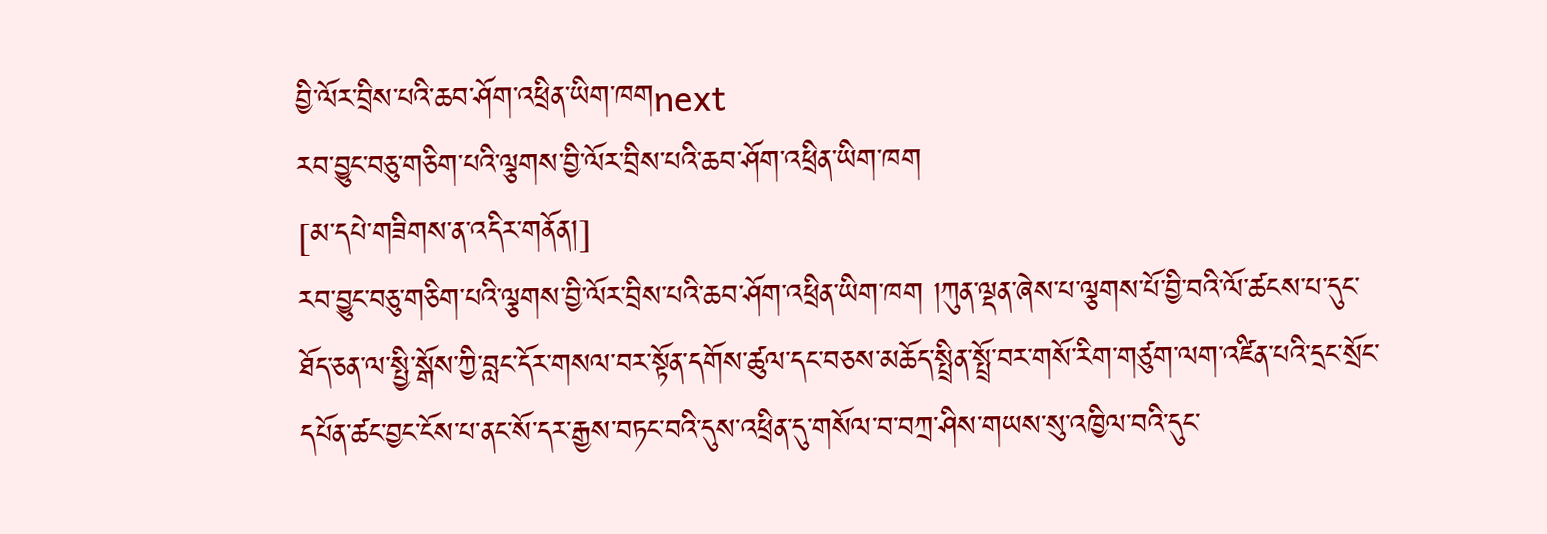བྱི་ལོར་བྲིས་པའི་ཆབ་ཤོག་འཕྲིན་ཡིག་ཁགnext
རབ་བྱུང་བཅུ་གཅིག་པའི་ལྕགས་བྱི་ལོར་བྲིས་པའི་ཆབ་ཤོག་འཕྲིན་ཡིག་ཁག
[མ་དཔེ་གཟིགས་ན་འདིར་གནོན།]
རབ་བྱུང་བཅུ་གཅིག་པའི་ལྕགས་བྱི་ལོར་བྲིས་པའི་ཆབ་ཤོག་འཕྲིན་ཡིག་ཁག །ཀུན་ལྡན་ཞེས་པ་ལྕགས་པོ་བྱི་བའི་ལོ་ཚངས་པ་དུང་ཐོད་ཅན་ལ་སྤྱི་སྒོས་ཀྱི་བླང་དོར་གསལ་བར་སྟོན་དགོས་ཚུལ་དང་བཅས་མཆོད་སྤྲིན་སྤྲོ་བར་གསོ་རིག་གཙུག་ལག་འཛིན་པའི་དྲང་སྲོང་དཔོན་ཚང་བྱང་ངོས་པ་ནང་སོ་དར་རྒྱས་བཏང་བའི་དུས་འཕྲིན་དུ་གསོལ་བ་བཀྲ་ཤིས་གཡས་སུ་འཁྱིལ་བའི་དུང་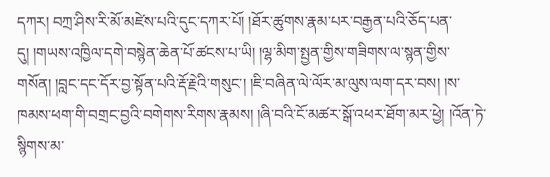དཀར། བཀྲ་ཤིས་རི་མོ་མཛེས་པའི་དུང་དཀར་པོ། །ཐོར་ཚུགས་རྣམ་པར་བརྒྱན་པའི་ཅོད་པན་དུ། །གཡས་འཁྱིལ་དགེ་བསྙེན་ཆེན་པོ་ཚངས་པ་ཡི། །ལྷ་མིག་སྤྱན་གྱིས་གཟིགས་ལ་སྙན་གྱིས་གསོན། །བླང་དང་དོར་བྱ་སྟོན་པའི་རྡོ་རྗེའི་གསུང་། །ཇི་བཞིན་ལེ་ལོར་མ་ལུས་ལག་དར་བས། །ས་ཁམས་ཕག་གི་བགྲང་བྱའི་བགེགས་རིགས་རྣམས། །ཞི་བའི་ངོ་མཚར་སྒོ་འཕར་ཐོག་མར་ཕྱེ། །འོན་ཏེ་སྙིགས་མ་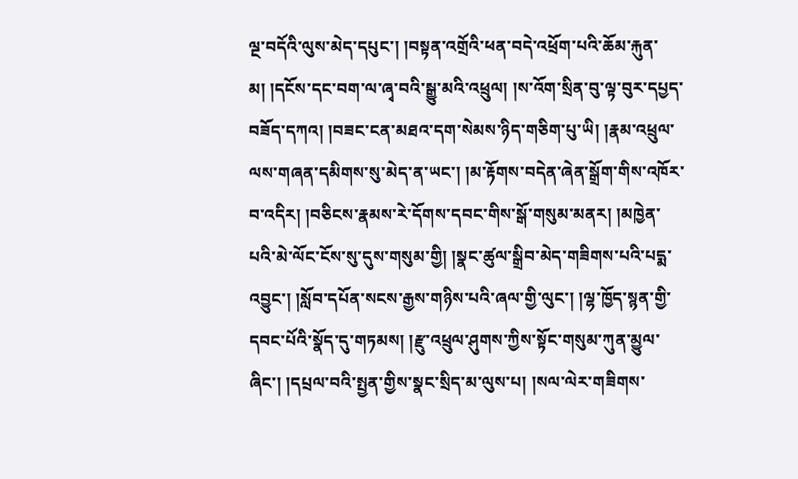ལྔ་བདོའི་ལུས་མེད་དཔུང་། །བསྟན་འགྲོའི་ཕན་བདེ་འཕྲོག་པའི་ཆོམ་རྐུན་མ། །དངོས་དང་བག་ལ་ཞྭ་བའི་སྒྱུ་མའི་འཕྲུལ། །ས་འོག་སྲིན་བུ་ལྟ་བུར་དཔྱད་བཟོད་དཀའ། །བཟང་ངན་མཐའ་དག་སེམས་ཉིད་གཅིག་པུ་ཡི། །རྣམ་འཕྲུལ་ལས་གཞན་དམིགས་སུ་མེད་ན་ཡང་། །མ་རྟོགས་བདེན་ཞེན་སྒྲོག་གིས་འཁོར་བ་འདིར། །བཅིངས་རྣམས་རེ་དོགས་དབང་གིས་སྒོ་གསུམ་མནར། །མཁྱེན་པའི་མེ་ལོང་ངོས་སུ་དུས་གསུམ་གྱི། །སྣང་ཚུལ་སྒྲིབ་མེད་གཟིགས་པའི་པདྨ་འབྱུང་། །སློབ་དཔོན་སངས་རྒྱས་གཉིས་པའི་ཞལ་གྱི་ལུང་། །ལྷ་ཁྱོད་སྙན་གྱི་དབང་པོའི་སྣོད་དུ་གཏམས། །རྫུ་འཕྲུལ་ཤུགས་ཀྱིས་སྟོང་གསུམ་ཀུན་མྱུལ་ཞིང་། །དཔྲལ་བའི་སྤྱན་གྱིས་སྣང་སྲིད་མ་ལུས་པ། །སལ་ལེར་གཟིགས་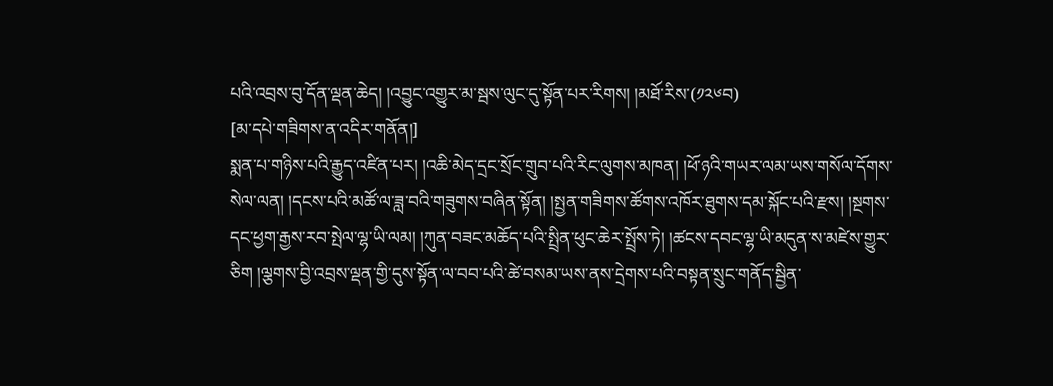པའི་འབྲས་བུ་དོན་ལྡན་ཆེད། །འབྱུང་འགྱུར་མ་སྦས་ལུང་དུ་སྟོན་པར་རིགས། །མཐོ་རིས་(༡༢༦བ)
[མ་དཔེ་གཟིགས་ན་འདིར་གནོན།]
སྨན་པ་གཉིས་པའི་རྒྱུད་འཛིན་པར། །འཆི་མེད་དྲང་སྲོང་གྲུབ་པའི་རིང་ལུགས་མཁན། །ཕོ་ཉའི་གཡར་ལམ་ཡས་གསོལ་དོགས་སེལ་ལན། །དངས་པའི་མཚོ་ལ་ཟླ་བའི་གཟུགས་བཞིན་སྟོན། །སྤྱན་གཟིགས་ཚོགས་འཁོར་ཐུགས་དམ་སྐོང་པའི་རྫས། །སྔགས་དང་ཕྱག་རྒྱས་རབ་སྤེལ་ལྷ་ཡི་ལམ། །ཀུན་བཟང་མཆོད་པའི་སྤྲིན་ཕུང་ཆེར་སྤྲོས་ཏེ། །ཚངས་དབང་ལྷ་ཡི་མདུན་ས་མཛེས་གྱུར་ཅིག །ལྕགས་བྱི་འབྲས་ལྡན་གྱི་དུས་སྟོན་ལ་བབ་པའི་ཚེ་བསམ་ཡས་ནས་དྲེགས་པའི་བསྟན་སྲུང་གནོད་སྦྱིན་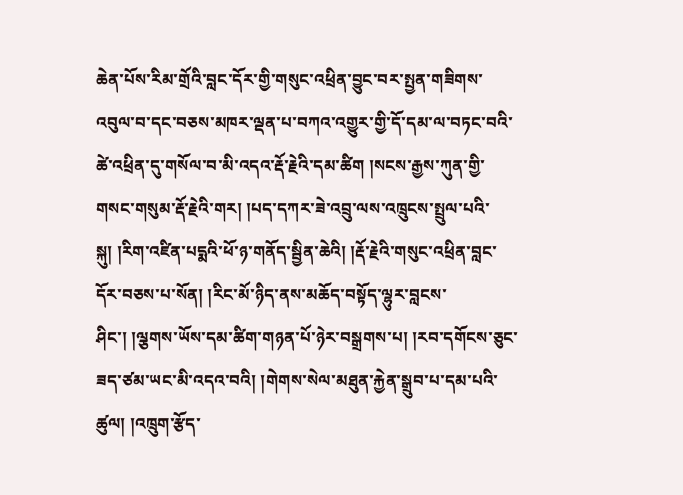ཆེན་པོས་རིམ་གྲོའི་བླང་དོར་གྱི་གསུང་འཕྲིན་བྱུང་བར་སྤྱན་གཟིགས་འབུལ་བ་དང་བཅས་མཁར་ལྡན་པ་བཀའ་འགྱུར་གྱི་དོ་དམ་ལ་བཏང་བའི་ཚེ་འཕྲིན་དུ་གསོལ་བ་མི་འདའ་རྡོ་རྗེའི་དམ་ཚིག །སངས་རྒྱས་ཀུན་གྱི་གསང་གསུམ་རྡོ་རྗེའི་གར། །པད་དཀར་ཟེ་འབྲུ་ལས་འཁྲུངས་སྤྲུལ་པའི་སྐུ། །རིག་འཛིན་པདྨའི་ཕོ་ཉ་གནོད་སྦྱིན་ཆེའི། །རྡོ་རྗེའི་གསུང་འཕྲིན་བླང་དོར་བཅས་པ་སོན། །རིང་མོ་ཉིད་ནས་མཆོད་བསྟོད་ལྷུར་བླངས་ཤིང་། །ལྕགས་ཡོས་དམ་ཚིག་གཉན་པོ་ཉེར་བསྒྲགས་པ། །རབ་དགོངས་ཅུང་ཟད་ཙམ་ཡང་མི་འདའ་བའི། །གེགས་སེལ་མཐུན་རྐྱེན་སྒྲུབ་པ་དམ་པའི་ཚུལ། །འཁྲུག་རྩོད་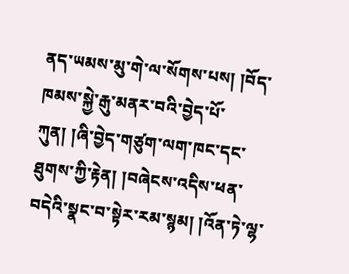ནད་ཡམས་མུ་གེ་ལ་སོགས་པས། །བོད་ཁམས་སྐྱེ་རྒུ་མནར་བའི་བྱེད་པོ་ཀུན། །ཞི་བྱེད་གཙུག་ལག་ཁང་དང་ཐུགས་ཀྱི་རྟེན། །བཞེངས་འདིས་ཕན་བདེའི་སྣང་བ་སྟེར་རམ་སྙམ། །འོན་ཏེ་ལྷ་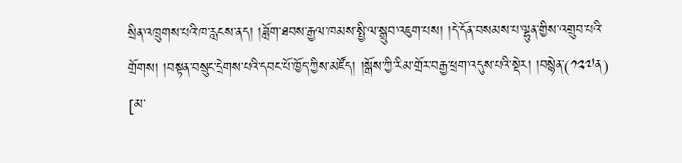སྲིན་འཁྲུགས་པའི་ཁ་རླངས་ནད། །ཟློག་ཐབས་རྒྱལ་ཁམས་སྤྱི་ལ་སྒྲུབ་འཇུག་པས། །དེ་དོན་བསམས་པ་ལྷུན་གྱིས་འགྲུབ་པའི་གྲོགས། །བསྟན་བསྲུང་དྲེགས་པའི་དབང་པོ་ཁྱོད་ཀྱིས་མཛོད། །སྒོས་ཀྱི་རིམ་གྲོར་བརྒྱ་ཕྲག་འདུས་པའི་སྡེར། །བསྙེན་(༡༢༧ན)
[མ་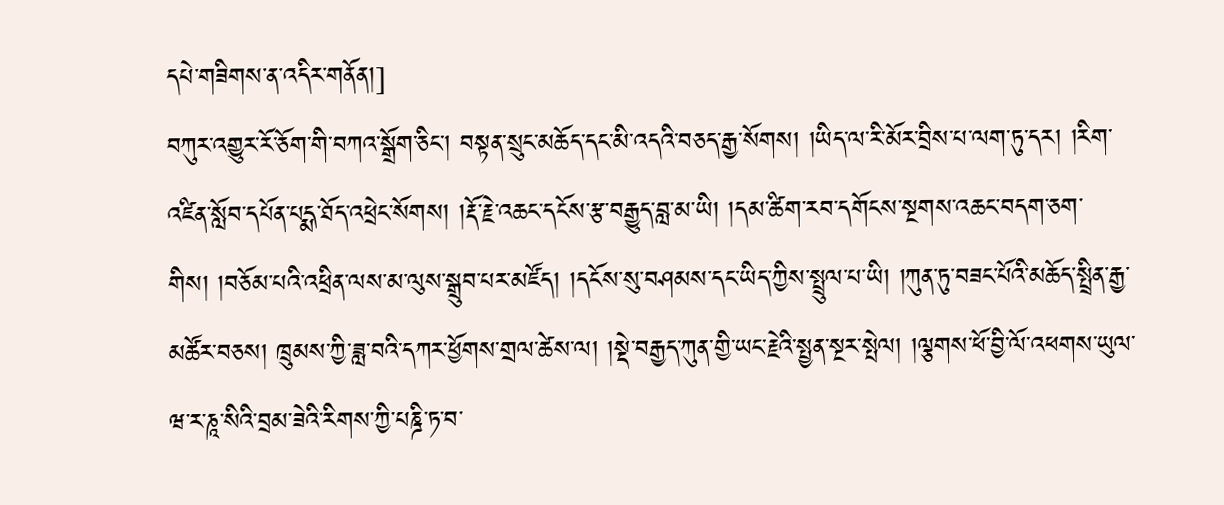དཔེ་གཟིགས་ན་འདིར་གནོན།]
བཀུར་འགྱུར་རོ་ཅོག་གི་བཀའ་སྒྲོག་ཅིང་། བསྟན་སྲུང་མཆོད་དང་མི་འདའི་བཅད་རྒྱ་སོགས། །ཡིད་ལ་རི་མོར་བྲིས་པ་ལག་ཏུ་དར། །རིག་འཛིན་སློབ་དཔོན་པདྨ་ཐོད་འཕྲེང་སོགས། །རྡོ་རྗེ་འཆང་དངོས་རྩ་བརྒྱུད་བླ་མ་ཡི། །དམ་ཚིག་རབ་དགོངས་སྔགས་འཆང་བདག་ཅག་གིས། །བཅོམ་པའི་འཕྲིན་ལས་མ་ལུས་སྒྲུབ་པར་མཛོད། །དངོས་སུ་བཤམས་དང་ཡིད་ཀྱིས་སྤྲུལ་པ་ཡི། །ཀུན་ཏུ་བཟང་པོའི་མཆོད་སྤྲིན་རྒྱ་མཚོར་བཅས། ཁྲུམས་ཀྱི་ཟླ་བའི་དཀར་ཕྱོགས་གྲལ་ཚེས་ལ། །སྡེ་བརྒྱད་ཀུན་གྱི་ཡང་རྗེའི་སྤྱན་སྔར་སྤེལ། །ལྕགས་ཕོ་བྱི་ལོ་འཕགས་ཡུལ་ཝ་ར་ཎཱ་སིའི་བྲམ་ཟེའི་རིགས་ཀྱི་པཎྜི་ཏ་བ་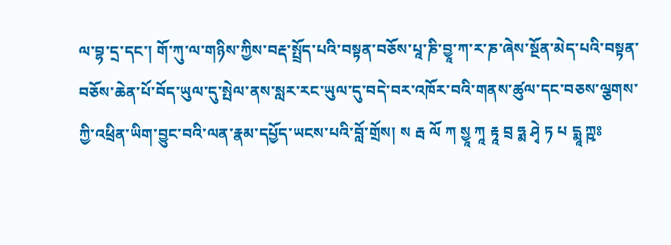ལ་བྷ་དྲ་དང་། གོ་ཀུ་ལ་གཉིས་ཀྱིས་བརྡ་སྤྲོད་པའི་བསྟན་བཅོས་པཱ་ཎི་བྱཱ་ཀ་ར་ཎ་ཞེས་སྔོན་མེད་པའི་བསྟན་བཅོས་ཆེན་པོ་བོད་ཡུལ་དུ་སྤེལ་ནས་སླར་རང་ཡུལ་དུ་བདེ་བར་འཁོར་བའི་གནས་ཚུལ་དང་བཅས་ལྕགས་ཀྱི་འཕྲིན་ཡིག་བྱུང་བའི་ལན་རྣམ་དཔྱོད་ཡངས་པའི་བློ་གྲོས། ས རྦ ལོ ཀ སྱཱ ཀཱ རྟཱ བྲ ཧྨ ཤྭེ ཏ པ དྨཱ ཀྵཿ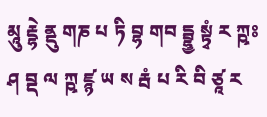མཱུ རྡྷེ ནྡུ གཎ པ ཏི བྷ གབ དྦྷྱ སྟྭཾ ར ཀྵཿ ཤ བྡ ལ ཀྵ ཛྙ ཡ ས རྦཾ པ རི བི ཙཱ ར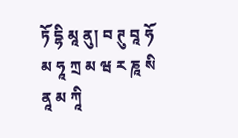ཏོ དྷི མཱ ནུ། བ ཊུ བཱ ཧོ མ ཧཱ ཀྲ མ ཝ ར ཎཱ སི ནཱ མ ཀཱི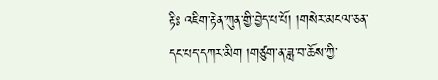རྟིཿ འཇིག་རྟེན་ཀུན་གྱི་བྱེད་པ་པོ། །གསེར་མངལ་ཅན་དང་པད་དཀར་མིག །གཙུག་ན་ཟླ་བ་ཆོས་ཀྱི་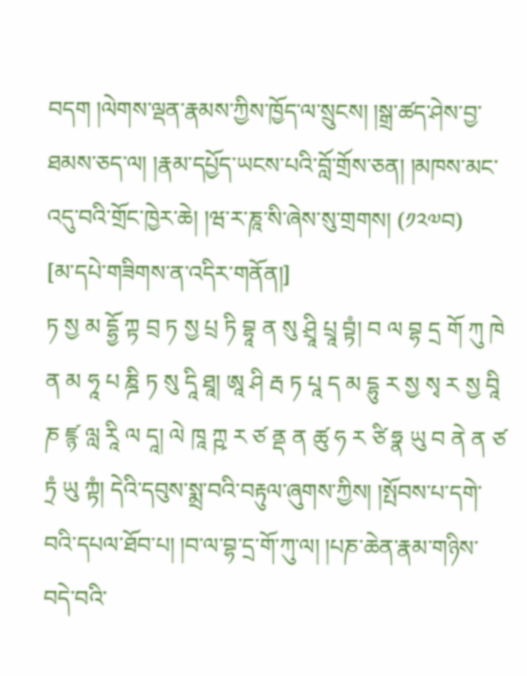བདག །ལེགས་ལྡན་རྣམས་ཀྱིས་ཁྱོད་ལ་སྲུངས། །སྒྲ་ཚད་ཤེས་བྱ་ཐམས་ཅད་ལ། །རྣམ་དཔྱོད་ཡངས་པའི་བློ་གྲོས་ཅན། །མཁས་མང་འདུ་བའི་གྲོང་ཁྱེར་ཆེ། །ཝ་ར་ཎཱ་སི་ཞེས་སུ་གྲགས། (༡༢༧བ)
[མ་དཔེ་གཟིགས་ན་འདིར་གནོན།]
ཏ སྱ མ དྷྱོ ཀྟ བྲ ཏ སྱ པྲ ཏི བྷཱ ན སུ ཤྲཱི པྲཱ བྟཾ། བ ལ བྷ དྲ གོ ཀུ ཁེ ན མ ཧཱ པ ཎྜི ཏ སུ དཱི ཐཱ། ཨཱ ཤི རྦ ཏ པཱ ད མ དྷུ ར སྱ སྭ ར སྱ བཱི ཎ ཛྙ ལླ རཱི ལ དཱ། ལེ ཁཱ ཀྵ ར ཙ ནྡ ན ཚུ ཧ ར ཙི ཧྣ ཡུ བ ནེ ན ཙ ཏྲཾ ཡུ ཀྟཾ། དེའི་དབུས་སྨྲ་བའི་བརྟུལ་ཞུགས་ཀྱིས། །སྤོབས་པ་དགེ་བའི་དཔལ་ཐོབ་པ། །བ་ལ་བྷ་དྲ་གོ་ཀུ་ལ། །པཎ་ཆེན་རྣམ་གཉིས་བདེ་བའི་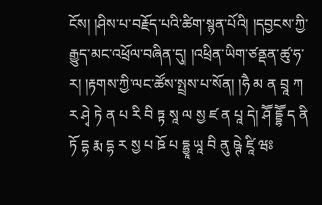ངོས། །ཤིས་པ་བརྗོད་པའི་ཚིག་སྙན་པོའི། །དབྱངས་ཀྱི་རྒྱུད་མང་འཕྲོལ་བཞིན་དུ། །འཕྲིན་ཡིག་ཙནྡན་ཚུ་ཧ་ར། །རྟགས་ཀྱི་ལང་ཚོས་སྤྲས་པ་སོན། །ཧཻ མ ན བྲཱ ཀ ར ཤྭེ ཏེ ན པ རི བི ཏྟ སཱ ལ སྱ ཛ ན པཱ དེ། ཤཽ དྡྷཽ ད ནི ཏོ དྷ རྨ དྷ ར སྱ པ ཋོ པ དྷྱཱ ཡཱ བི ནུ ཥྚེ ཛཱི ཝཿ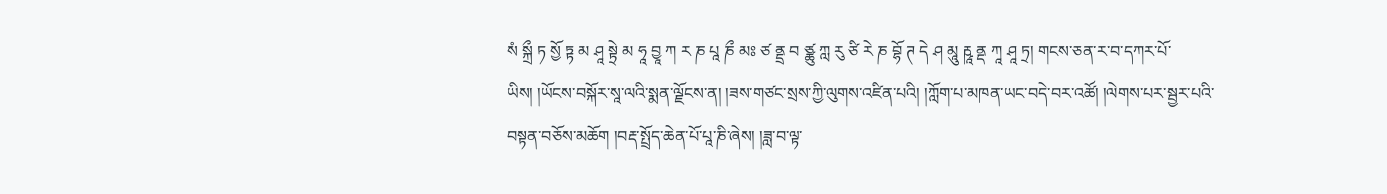སཾ སྐྲྀ ཏ སྱོ ཏྟ མ ཤཱ སྟྲེ མ ཧཱ བྱཱ ཀ ར ཎ པཱ ཎྀ མཿ ཙ ནྡྲ བ ཙྪུ ཀླ རུ ཙི རེ ཎ བྷོ ཊ དེ ཤ མཱུ རྵཱ ནྡ ཀཱ ཤཱ ཏྲ། གངས་ཅན་ར་བ་དཀར་པོ་ཡིས། །ཡོངས་བསྐོར་སཱ་ལའི་སྨན་ལྗོངས་ན། །ཟས་གཙང་སྲས་ཀྱི་ལུགས་འཛིན་པའི། །ཀློག་པ་མཁན་ཡང་བདེ་བར་འཚོ། །ལེགས་པར་སྦྱར་པའི་བསྟན་བཅོས་མཆོག །བརྡ་སྤྲོད་ཆེན་པོ་པཱ་ཎི་ཞེས། །ཟླ་བ་ལྟ་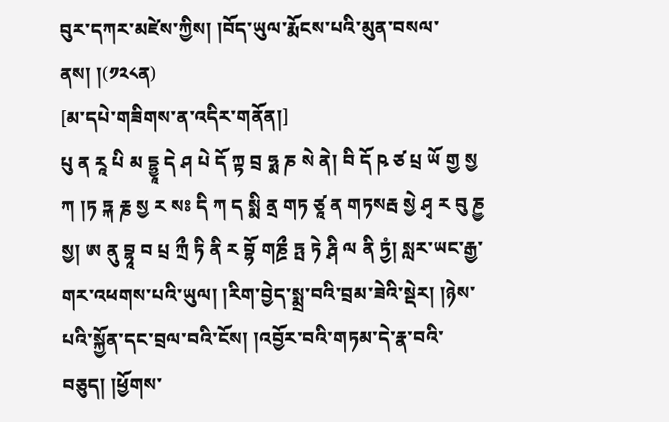བུར་དཀར་མཛེས་ཀྱིས། །བོད་ཡུལ་རྨོངས་པའི་མུན་བསལ་ནས། །(༡༢༨ན)
[མ་དཔེ་གཟིགས་ན་འདིར་གནོན།]
པུ ན རཱ པི མ དྷྱཱ དེ ཤ པེ དོ ཀྟ བྲ ཧྨ ཎ སེ ནེ། བི དོ ཥ ཙ པྲ ཡོ གྱ སྱ ཀ །ཏ ཏྐ རྞ སྱ ར སཿ དི ཀ ད སྨི ནྲ གཏ ཙཱ ན གཏསརྦ སྱེ ཤྭ ར བུ ཎྱ སྱ། ཨ ནུ བྷཱ བ པྲ ཀྲྀ ཏི ནི ར བྷོ གཎྲྀ ཏྤ ཏེ རྴི ལ ནི ཏྱཾ། སླར་ཡང་རྒྱ་གར་འཕགས་པའི་ཡུལ། །རིག་བྱེད་སྨྲ་བའི་བྲམ་ཟེའི་སྡེར། །ཉེས་པའི་སྐྱོན་དང་བྲལ་བའི་ངོས། །འབྱོར་བའི་གཏམ་དེ་རྣ་བའི་བཅུད། །ཕྱོགས་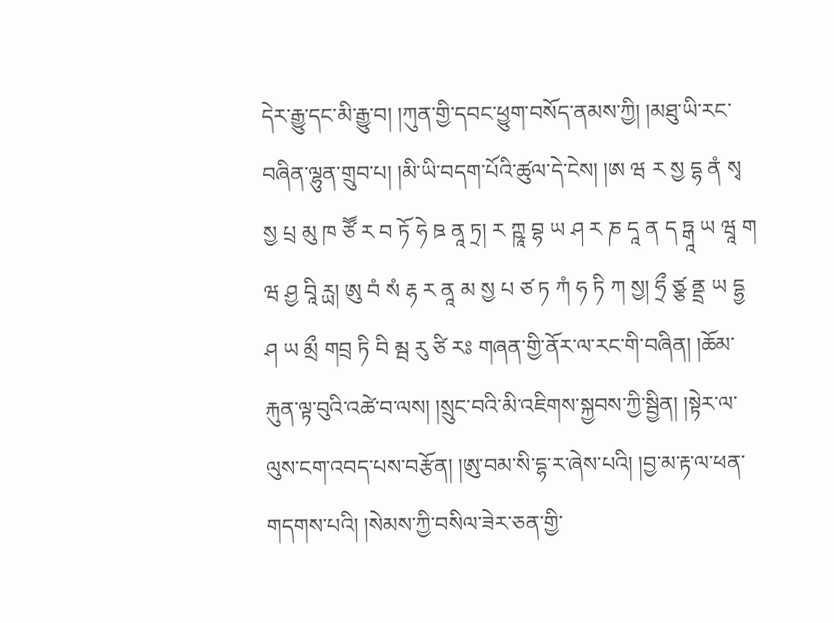དེར་རྒྱུ་དང་མི་རྒྱུ་བ། །ཀུན་གྱི་དབང་ཕྱུག་བསོད་ནམས་ཀྱི། །མཐུ་ཡི་རང་བཞིན་ལྷུན་གྲུབ་པ། །མི་ཡི་བདག་པོའི་ཚུལ་དེ་ངེས། །ཨ ཝ ར སྱ དྷ ནཾ སྭ སྱ པྲ མུ ཁ ཙཽ ར བ ཏོ ཧེ ཋ ནཱ ཏྲ། ར ཀྵཱ བྷ ཡ ཤ ར ཎ དཱ ན ད ཏྒཱ ཡ ཝཱ ག ཝ ཤྱ བཱི ཪྻ། ཨུ བཾ སཾ རྷ ར ནཱ མ སྱ པ ཙ ཏ ཀཾ ཧ ཏི ཀ སྱ། ཧྲྀ ཙྩ ནྡྲ ཡ དྷྱ ཤ ཡ མྲྀ གབྲ ཏི བི མྦ རུ ཙི རཿ གཞན་གྱི་ནོར་ལ་རང་གི་བཞིན། །ཆོམ་རྐུན་ལྟ་བུའི་འཚེ་བ་ལས། །སྲུང་བའི་མི་འཇིགས་སྐྱབས་ཀྱི་སྦྱིན། །སྟེར་ལ་ལུས་ངག་འབད་པས་བརྩོན། །ཨུ་བམ་སི་དྷ་ར་ཞེས་པའི། །བྱ་མ་རྟ་ལ་ཕན་གདགས་པའི། །སེམས་ཀྱི་བསིལ་ཟེར་ཅན་གྱི་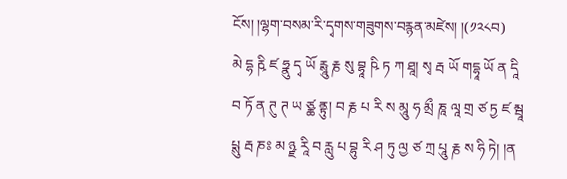ངོས། །ལྷག་བསམ་རི་དྭགས་གཟུགས་བརྙན་མཛེས། །(༡༢༨བ)
མེ དྷ རྵི ཛ ཧྣུ དྭ ཡོ ཪྶཱུ རྞ སུ བྷཱ ཥི ཏ ཀ ཐཱ། སྭ རྦ ཡོ གདྷཱ ཡོ ན དཱི བ ཏོ ན ཊུ ཊ ཡ ཙྪ ནྟུ། བ རྞ པ རི ས མཱུ ཧ མྲྀ ཎཱ ལཱ གྲ ཙ ཏྱ ཛ མྦཱ པྶུ རྦ ཎཿ མ ཉྫ རཱི བ རླུ པ བྷུ རི ཤ ཏུ ལྱ ཙ ཀྲ པཱུ རྞ ས ཧི ཏེ། །ན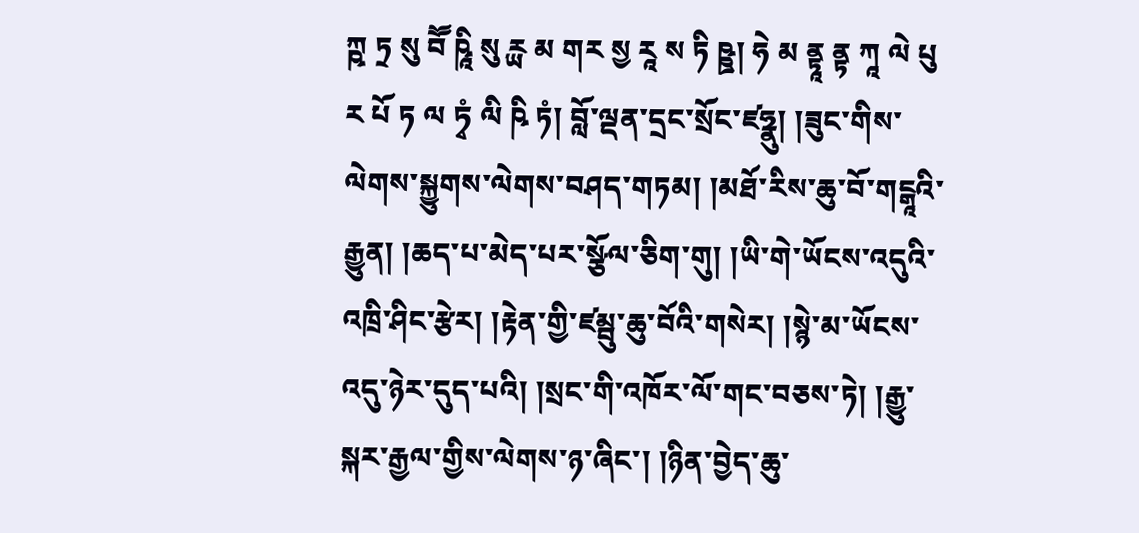ཀྵ ཏྲ སུ བཽ ཥཱི སུ ཪྻ མ གར སྱ རཱ ས ཏི ཥྛ། ཧེ མ ནྟཱ ནྟ ཀཱ ལེ པུ ར པོ ཏ ལ ཏྭཾ ལི ཥི ཏཾ། བློ་ལྡན་དྲང་སྲོང་ཛཧྣུ། །ཟུང་གིས་ལེགས་སྐྱུགས་ལེགས་བཤད་གཏམ། །མཐོ་རིས་ཆུ་བོ་གངྒཱའི་རྒྱུན། །ཆད་པ་མེད་པར་སྩོལ་ཅིག་གུ། །ཡི་གེ་ཡོངས་འདུའི་འཁྲི་ཤིང་རྩེར། །རྟེན་གྱི་ཛམྦུ་ཆུ་བོའི་གསེར། །སྙེ་མ་ཡོངས་འདུ་ཉེར་དུད་པའི། །སྲང་གི་འཁོར་ལོ་གང་བཅས་ཏེ། །རྒྱུ་སྐར་རྒྱལ་གྱིས་ལེགས་ཉ་ཞིང་། །ཉིན་བྱེད་ཆུ་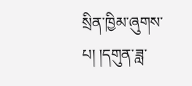སྲིན་ཁྱིམ་ཞུགས་པ། །དགུན་ཟླ་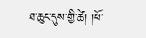ཐ་ཆུང་དུས་གྱི་ཚེ། །ཕོ་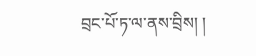བྲང་པོ་ཏ་ལ་ནས་བྲིས། །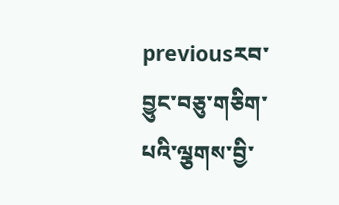previousརབ་བྱུང་བཅུ་གཅིག་པའི་ལྕགས་བྱི་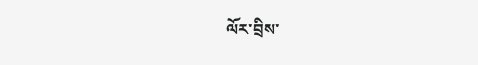ལོར་བྲིས་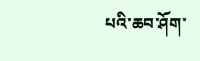པའི་ཆབ་ཤོག་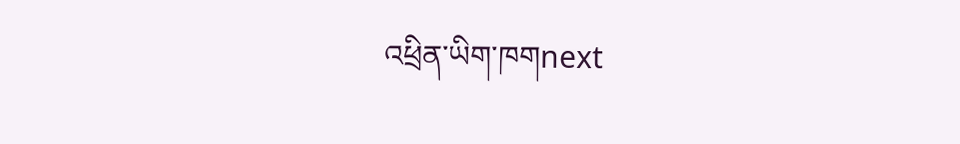འཕྲིན་ཡིག་ཁགnext